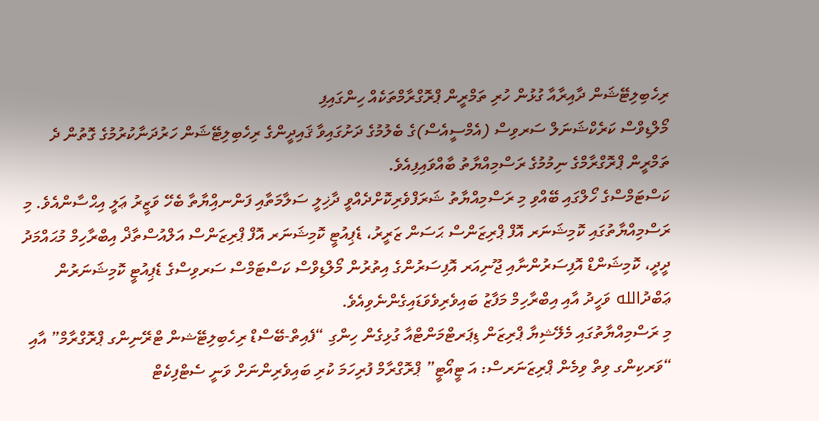ރިހެބިލިޓޭޝަން ދާއިރާއާ ގުޅުން ހުރި ތަމްރީން ޕްރޮގްރާމްތަކެއް ހިންގައިފި
މޯލްޑިވްސް ކަރެކްޝަނަލް ސަރވިސް (އެމްސީއެސް)ގެ ބެލުމުގެ ދަށުގައިވާ ޤައިދީންގެ ރިހެބިލިޓޭޝަން ހަރުދަނާކުރުމުގެ ގޮތުން ދެ ތަމްރީން ޕްރޮގްރާމްގެ ނިމުމުގެ ރަސްމިއްޔާތު ބާއްވައިފިއެވެ.
ކަސްޓަމްސްގެ ހޯލްގައި ބޭއްވި މި ރަސްމިއްޔާތު ޝަރަފްވެރިކޮށްދެއްވީ ދާޚިލީ ސަލާމަތާއި ފަންނއިްޔާތާ ބެހޭ ވަޒީރު ޢަލީ އިޙްސާންއެވެ. މި ރަސްމިއްޔާތުގައި ކޮމިޝަނަރ އޮފް ޕްރިޒަންސް ޙަސަން ޒަރީރު، ޑެޕިއުޓީ ކޮމިޝަނަރ އޮފް ޕްރިޒަންސް އަލްއުސްތާޛް އިބްރާހިމް މުޙައްމަދު ދީދީ، ކޮމިޝަންޑް އޮފިސަރުންނާއި ޖޫނިއަރ އޮފިސަރުންގެ އިތުރުން މޯލްޑިވްސް ކަސްޓަމްސް ސަރވިސްގެ ޑެޕިއުޓީ ކޮމިޝަނަރުން ޢަބްދުالله ވަހީދު އާއި އިބްރާހިމް މަފާޒު ބައިވެރިވެވަޑައިގެންނެވިއެވެ.
މި ރަސްމިއްޔާތުގައި މެލޭޝިޔާ ޕްރިޒަން ޑިޕަރޓްމަންޓްއާ ގުޅިގެން ހިންގި “ފެއިތް-ބޭސްޑް ރިހެބިލިޓޭޝން ޓްރޭނިންގ ޕްރޮގްރާމް” އާއި “ވަރކިންގ ވިތް ވިމެން ޕްރިޒަނަރސް: އަ ޓީއޯޓީ” ޕްރޮގްރާމް ފުރިހަމަ ކުރި ބައިވެރިންނަށް ވަނީ ސެޓްފިކެޓް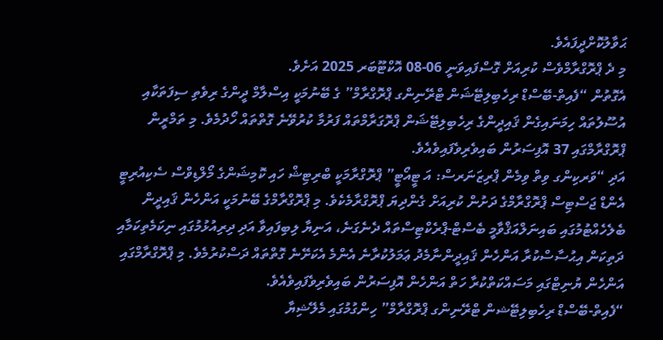ޙަވާލުކޮށްދީފައެވެ.
މި ދެ ޕްރޮގްރާމްވެސް ކުރިއަށް ގޮސްފައިވަނީ 06-08 އޮކްޓޫބަރ 2025 އަށެވެ.
އެގޮތުން “ފެއިތް-ބޭސްޑް ރިހެބިލިޓޭޝަން ޓްރޭނިންގ ޕްރޮގްރާމް” ގެ ބޭނުމަކީ އިސްލާމް ދީންގެ ރިވެތި ސިފަތަކާއި އުސޫލުތައް ހިމަނައިގެން ޤައިދީންގެ ރިހެބިލިޓޭޝަން ޕްރޮގަރާމްތައް ފަރުމާ ކުރުވޭނެ ގޮތްތައް ހޯދުމެވެ. މި ތަމްރީން ޕްރޮގްރާމްގައި 37 އޮފިސަރުން ބައިވެރިވެފައިވެއެވެ.
އަދި “ވަރކިންގ ވިތް ވިމެން ޕްރިޒަނަރސް: އަ ޓީއޯޓީ” ޕްރޮގްރާމަކީ ބްރިޓިޝް ހައި ކޮމިޝަންގެ މޯލްޑިވްސް ސެކިއުރިޓީ އެންޑް ޖަސްޓިސް ޕްރޮގްރާމްގެ ދަށުން ކުރިއަށް ގެންދިޔަ ޕްރޮގްރާމެކެވެ. މި ޕްރޮގްރާމްގެ ބޭނުމަކީ އަންހެން ޤައިދީން ބެލެހެއްޓުމުގައި ބައިނަލްއަޤްވާމީ ބެސްޓް-ޕްރެކްޓިސްތައް ދެނެގަނެ، އަނިޔާ ލިބިފައިވާ އަދި ދިރިއުޅުމުގައި ނިކަމެތިކަމާއި ދަތިކަން އިޙުސާސްކުރާ އަންހެން ޤައިދީންނާމެދު ޢަމަލުކުރާނެ އެންމެ އެކަށޭނެ ގޮތްތައް ދަސްކުރުމެވެ. މި ޕްރޮގްރާމްގައި އަންހެން ޔުނިޓްގައި މަސައްކަތްކުރާ ހަތް އަންހެން އޮފިސަރުން ބައިވެރިވެފައިވެއެވެ.
“ފެއިތް-ބޭސްޑް ރިހެބިލިޓޭޝން ޓްރޭނިންގ ޕްރޮގްރާމް” ހިންގުމުގައި މެލޭޝިޔާ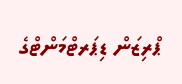ޕްރިޒަން ޑިޕަރޓްމަންޓްގެ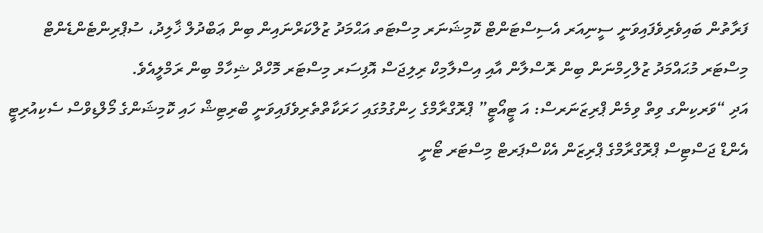ފަރާތުން ބައިވެރިވެފައިވަނީ ސީނިއަރ އެސިސްޓަންޓް ކޮމިޝަނަރ މިސްޓަތ އަޙްމަދު ޒުލްކަރްނައިން ބިން ޢަބްދުލް ޚާލިދު، ސުޕްރިންޓެންޑެންޓް މިސްޓަރ މުޙައްމަދު ޒުލްހިމްނަން ބިން ރޮސްލާން އާއި އިސްލާމިކް ރިލިޖަސް އޮފިސަރ މިސްޓަރ މޮހްދް ޝިހާމް ބިން ރަމްލީއެވެ.
އަދި “ވަރކިންގ ވިތް ވިމެން ޕްރިޒަނަރސް: އަ ޓީއޯޓީ” ޕްރޮގްރާމްގެ ހިންގުމުގައި ހަރަކާތްތެރިވެފައިވަނީ ބްރިޓިޝް ހައި ކޮމިޝަންގެ މޯލްޑިވްސް ސެކިއުރިޓީ އެންޑް ޖަސްޓިސް ޕްރޮގްރާމްގެ ޕްރިޒަން އެކްސްޕަރޓް މިސްޓަރ ޓޯނީ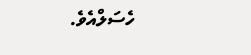ހެސަލްއެވެ.